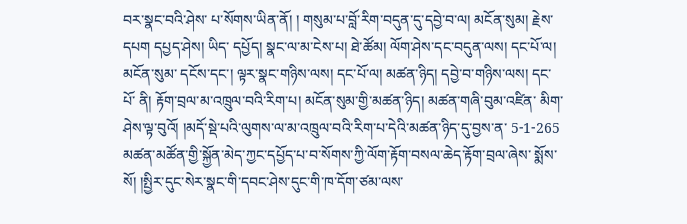བར་སྣང་བའི་ཤེས་ པ་སོགས་ཡིན་ནོ། ། གསུམ་པ་བློ་རིག་བདུན་དུ་དབྱེ་བ་ལ། མངོན་སུམ། རྗེས་དཔག དཔྱད་ཤེས། ཡིད་ དཔྱོད། སྣང་ལ་མ་ངེས་པ། ཐེ་ཚོམ། ལོག་ཤེས་དང་བདུན་ལས། དང་པོ་ལ། མངོན་སུམ་ དངོས་དང་། ལྟར་སྣང་གཉིས་ལས། དང་པོ་ལ། མཚན་ཉིད། དབྱེ་བ་གཉིས་ལས། དང་པོ་ ནི། རྟོག་བྲལ་མ་འཁྲུལ་བའི་རིག་པ། མངོན་སུམ་གྱི་མཚན་ཉིད། མཚན་གཞི་བུམ་འཛིན་ མིག་ཤེས་ལྟ་བུའོ། །མདོ་སྡེ་པའི་ལུགས་ལ་མ་འཁྲུལ་བའི་རིག་པ་དེའི་མཚན་ཉིད་དུ་བྱས་ན་ 5-1-265 མཚན་མཚོན་གྱི་སྐྱོན་མེད་ཀྱང་དཔྱོད་པ་བ་སོགས་ཀྱི་ལོག་རྟོག་བསལ་ཆེད་རྟོག་བྲལ་ཞེས་ སྨོས་སོ། །སྤྱིར་དུང་སེར་སྣང་གི་དབང་ཤེས་དུང་གི་ཁ་དོག་ཙམ་ལས་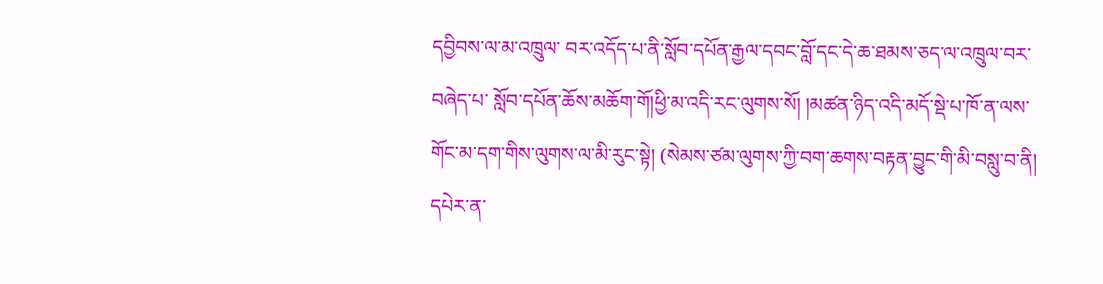དབྱིབས་ལ་མ་འཁྲུལ་ བར་འདོད་པ་ནི་སློབ་དཔོན་རྒྱལ་དབང་བློ་དང་དེ་ཆ་ཐམས་ཅད་ལ་འཁྲུལ་བར་བཞེད་པ་ སློབ་དཔོན་ཆོས་མཆོག་གོ།ཕྱི་མ་འདི་རང་ལུགས་སོ། །མཚན་ཉིད་འདི་མདོ་སྡེ་པ་ཁོ་ན་ལས་ གོང་མ་དག་གིས་ལུགས་ལ་མི་རུང་སྟེ། (སེམས་ཙམ་ལུགས་ཀྱི་བག་ཆགས་བརྟན་བྱུང་གི་མི་བསླུ་བ་ནི། དཔེར་ན་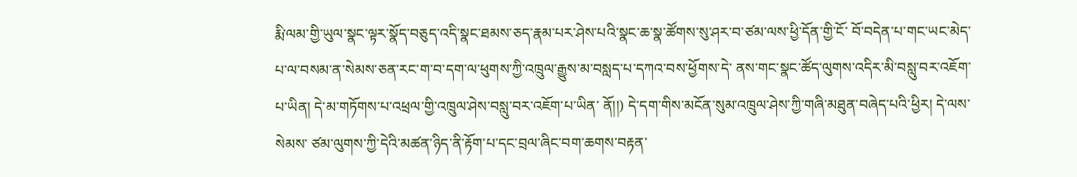རྨི་ལམ་གྱི་ཡུལ་སྣང་ལྟར་སྣོད་བཅུད་འདི་སྣང་ཐམས་ཅད་རྣམ་པར་ཤེས་པའི་སྣང་ཆ་སྣ་ཚོགས་སུ་ཤར་བ་ཙམ་ལས་ཕྱི་དོན་གྱི་ངོ་ བོ་བདེན་པ་གང་ཡང་མེད་པ་ལ་བསམ་ན་སེམས་ཅན་རང་ག་བ་དག་ལ་ཕུགས་ཀྱི་འཁྲུལ་རྒྱུས་མ་བསླད་པ་དཀའ་བས་ཕྱོགས་དེ་ ནས་གང་སྣང་ཚོད་ལུགས་འདིར་མི་བསླུ་བར་འཇོག་པ་ཡིན། དེ་མ་གཏོགས་པ་འཕྲལ་གྱི་འཁྲུལ་ཤེས་བསླུ་བར་འཇོག་པ་ཡིན་ ནོ།།) དེ་དག་གིས་མངོན་སུམ་འཁྲུལ་ཤེས་ཀྱི་གཞི་མཐུན་བཞེད་པའི་ཕྱིར། དེ་ལས་སེམས་ ཙམ་ལུགས་ཀྱི་དེའི་མཚན་ཉིད་ནི་རྟོག་པ་དང་བྲལ་ཞིང་བག་ཆགས་བརྟན་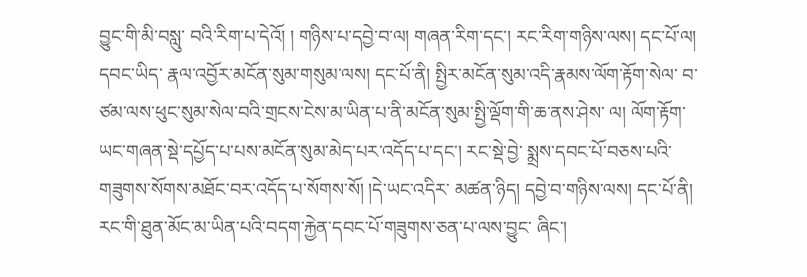བྱུང་གི་མི་བསླུ་ བའི་རིག་པ་དེའོ། ། གཉིས་པ་དབྱེ་བ་ལ། གཞན་རིག་དང་། རང་རིག་གཉིས་ལས། དང་པོ་ལ། དབང་ཡིད་ རྣལ་འབྱོར་མངོན་སུམ་གསུམ་ལས། དང་པོ་ནི། སྤྱིར་མངོན་སུམ་འདི་རྣམས་ལོག་རྟོག་སེལ་ བ་ཙམ་ལས་ཕུང་སུམ་སེལ་བའི་གྲངས་ངེས་མ་ཡིན་པ་ནི་མངོན་སུམ་སྤྱི་ལྡོག་གི་ཆ་ནས་ཤེས་ ལ། ལོག་རྟོག་ཡང་གཞན་སྡེ་དཔྱོད་པ་པས་མངོན་སུམ་མེད་པར་འདོད་པ་དང་། རང་སྡེ་བྱེ་ སྨྲས་དབང་པོ་བཅས་པའི་གཟུགས་སོགས་མཐོང་བར་འདོད་པ་སོགས་སོ། །དེ་ཡང་འདིར་ མཚན་ཉིད། དབྱེ་བ་གཉིས་ལས། དང་པོ་ནི། རང་གི་ཐུན་མོང་མ་ཡིན་པའི་བདག་རྐྱེན་དབང་པོ་གཟུགས་ཅན་པ་ལས་བྱུང་ ཞིང་།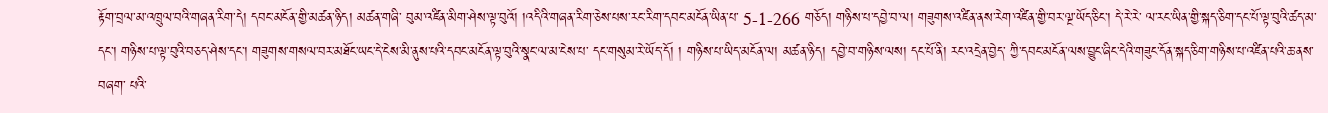རྟོག་བྲལ་མ་འཁྲུལ་བའི་གཞན་རིག་དེ། དབང་མངོན་གྱི་མཚན་ཉིད། མཚན་གཞི་ བུམ་འཛིན་མིག་ཤེས་ལྟ་བུའོ། །འདིའི་གཞན་རིག་ཅེས་པས་རང་རིག་དབང་མངོན་ཡིན་པ་ 5-1-266 གཅོད། གཉིས་པ་དབྱེ་བ་ལ། གཟུགས་འཛིན་ནས་རེག་འཛིན་གྱི་བར་ལྔ་ཡོད་ཅིང་། དེ་རེ་རེ་ ལ་རང་ཡིན་གྱི་སྐད་ཅིག་དང་པོ་ལྟ་བུའི་ཚད་མ་དང་། གཉིས་པ་ལྟ་བུའི་བཅད་ཤེས་དང་། གཟུགས་གསལ་བར་མཐོང་ཡང་དེ་ངེས་མི་ནུས་པའི་དབང་མངོན་ལྟ་བུའི་སྣང་ལ་མ་ངེས་པ་ དང་གསུམ་རེ་ཡོད་དོ། ། གཉིས་པ་ཡིད་མངོན་ལ། མཚན་ཉིད། དབྱེ་བ་གཉིས་ལས། དང་པོ་ནི། རང་འདྲེན་བྱེད་ ཀྱི་དབང་མངོན་ལས་བྱུང་ཞིང་དེའི་གཟུང་དོན་སྐད་ཅིག་གཉིས་པ་འཛིན་པའི་ཆ་ནས་བཞག་ པའི་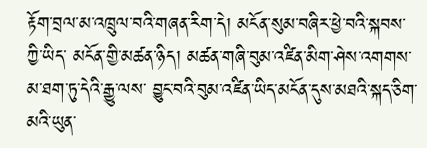རྟོག་བྲལ་མ་འཁྲུལ་བའི་གཞན་རིག་དེ། མངོན་སུམ་བཞིར་ཕྱེ་བའི་སྐབས་ཀྱི་ཡིད་ མངོན་གྱི་མཚན་ཉིད། མཚན་གཞི་བུམ་འཛིན་མིག་ཤེས་འགགས་མ་ཐག་ཏུ་དེའི་རྒྱུ་ལས་ བྱུང་བའི་བུམ་འཛིན་ཡིད་མངོན་དུས་མཐའི་སྐད་ཅིག་མའི་ཡུན་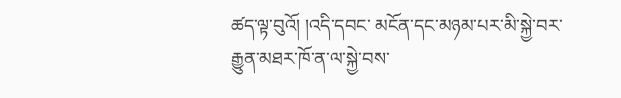ཚད་ལྟ་བུའོ། །འདི་དབང་ མངོན་དང་མཉམ་པར་མི་སྐྱེ་བར་རྒྱུན་མཐར་ཁོ་ན་ལ་སྐྱེ་བས་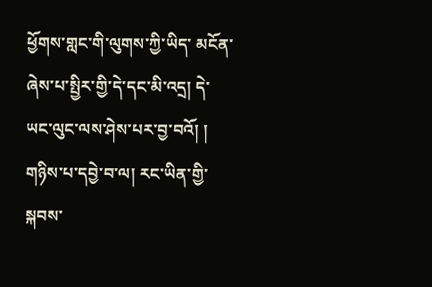ཕྱོགས་གླང་གི་ལུགས་ཀྱི་ཡིད་ མངོན་ཞེས་པ་སྤྱིར་གྱི་དེ་དང་མི་འདྲ། དེ་ཡང་ལུང་ལས་ཤེས་པར་བྱ་བའོ། ། གཉིས་པ་དབྱེ་བ་ལ། རང་ཡིན་གྱི་སྐབས་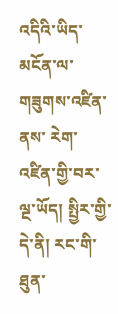འདིའི་ཡིད་མངོན་ལ་གཟུགས་འཛིན་ནས་ རེག་འཛིན་གྱི་བར་ལྔ་ཡོད། སྤྱིར་གྱི་དེ་ནི། རང་གི་ཐུན་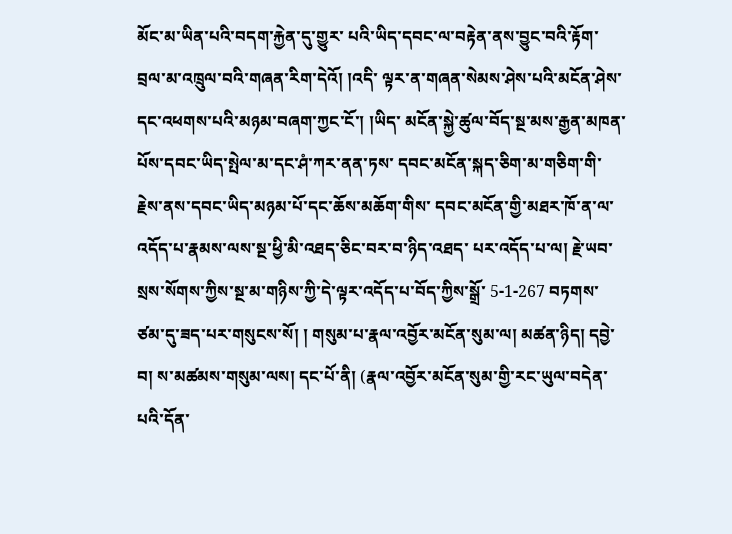མོང་མ་ཡིན་པའི་བདག་རྐྱེན་དུ་གྱུར་ པའི་ཡིད་དབང་ལ་བརྟེན་ནས་བྱུང་བའི་རྟོག་བྲལ་མ་འཁྲུལ་བའི་གཞན་རིག་དེའོ། །འདི་ ལྟར་ན་གཞན་སེམས་ཤེས་པའི་མངོན་ཤེས་དང་འཕགས་པའི་མཉམ་བཞག་ཀྱང་ངོ་། །ཡིད་ མངོན་སྐྱེ་ཚུལ་བོད་སྔ་མས་རྒྱན་མཁན་པོས་དབང་ཡིད་སྤེལ་མ་དང་ཤཾ་ཀར་ནན་ཏས་ དབང་མངོན་སྐད་ཅིག་མ་གཅིག་གི་རྗེས་ནས་དབང་ཡིད་མཉམ་པོ་དང་ཆོས་མཆོག་གིས་ དབང་མངོན་གྱི་མཐར་ཁོ་ན་ལ་འདོད་པ་རྣམས་ལས་སྔ་ཕྱི་མི་འཐད་ཅིང་བར་བ་ཉིད་འཐད་ པར་འདོད་པ་ལ། རྗེ་ཡབ་སྲས་སོགས་ཀྱིས་སྔ་མ་གཉིས་ཀྱི་དེ་ལྟར་འདོད་པ་བོད་ཀྱིས་སྒྲོ་ 5-1-267 བཏགས་ཙམ་དུ་ཟད་པར་གསུངས་སོ། ། གསུམ་པ་རྣལ་འབྱོར་མངོན་སུམ་ལ། མཚན་ཉིད། དབྱེ་བ། ས་མཚམས་གསུམ་ལས། དང་པོ་ནི། (རྣལ་འབྱོར་མངོན་སུམ་གྱི་རང་ཡུལ་བདེན་པའི་དོན་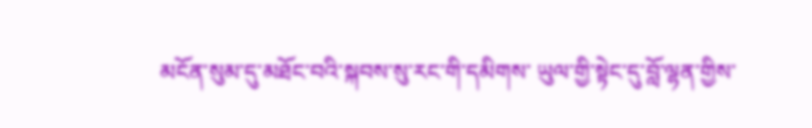མངོན་སུམ་དུ་མཐོང་བའི་སྐབས་སུ་རང་གི་དམིགས་ ཡུལ་གྱི་སྟེང་དུ་བློ་ལྷན་གྱིས་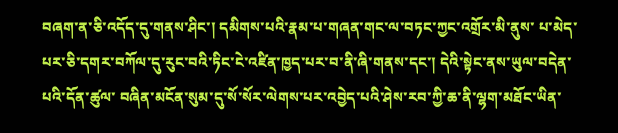བཞག་ན་ཅི་འདོད་དུ་གནས་ཤིང་། དམིགས་པའི་རྣམ་པ་གཞན་གང་ལ་བཏང་ཀྱང་འགྲོར་མི་ནུས་ པ་མེད་པར་ཅི་དགར་བཀོལ་དུ་རུང་བའི་ཏིང་ངེ་འཛིན་ཁྱད་པར་བ་ནི་ཞི་གནས་དང་། དེའི་སྟེང་ནས་ཡུལ་བདེན་པའི་དོན་ཚུལ་ བཞིན་མངོན་སུམ་དུ་སོ་སོར་ལེགས་པར་འབྱེད་པའི་ཤེས་རབ་ཀྱི་ཆ་ནི་ལྷག་མཐོང་ཡིན་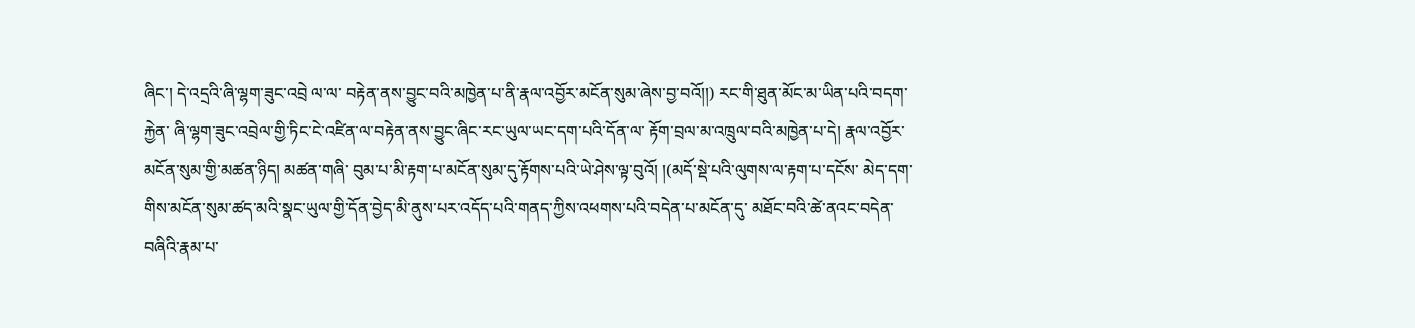ཞིང་། དེ་འདྲའི་ཞི་ལྷག་ཟུང་འབྲེ ལ་ལ་ བརྟེན་ནས་བྱུང་བའི་མཁྱེན་པ་ནི་རྣལ་འབྱོར་མངོན་སུམ་ཞེས་བྱ་བའོ།།) རང་གི་ཐུན་མོང་མ་ཡིན་པའི་བདག་རྐྱེན་ ཞི་ལྷག་ཟུང་འབྲེལ་གྱི་ཏིང་ངེ་འཛིན་ལ་བརྟེན་ནས་བྱུང་ཞིང་རང་ཡུལ་ཡང་དག་པའི་དོན་ལ་ རྟོག་བྲལ་མ་འཁྲུལ་བའི་མཁྱེན་པ་དེ། རྣལ་འབྱོར་མངོན་སུམ་གྱི་མཚན་ཉིད། མཚན་གཞི་ བུམ་པ་མི་རྟག་པ་མངོན་སུམ་དུ་རྟོགས་པའི་ཡེ་ཤེས་ལྟ་བུའོ། །(མདོ་སྡེ་པའི་ལུགས་ལ་རྟག་པ་དངོས་ མེད་དག་གིས་མངོན་སུམ་ཚད་མའི་སྣང་ཡུལ་གྱི་དོན་བྱེད་མི་ནུས་པར་འདོད་པའི་གནད་ཀྱིས་འཕགས་པའི་བདེན་པ་མངོན་དུ་ མཐོང་བའི་ཚེ་ནའང་བདེན་བཞིའི་རྣམ་པ་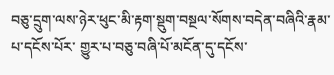བཅུ་དྲུག་ལས་ཉེར་ཕུང་མི་རྟག་སྡུག་བསྔལ་སོགས་བདེན་བཞིའི་རྣམ་པ་དངོས་པོར་ གྱུར་པ་བཅུ་བཞི་པོ་མངོན་དུ་དངོས་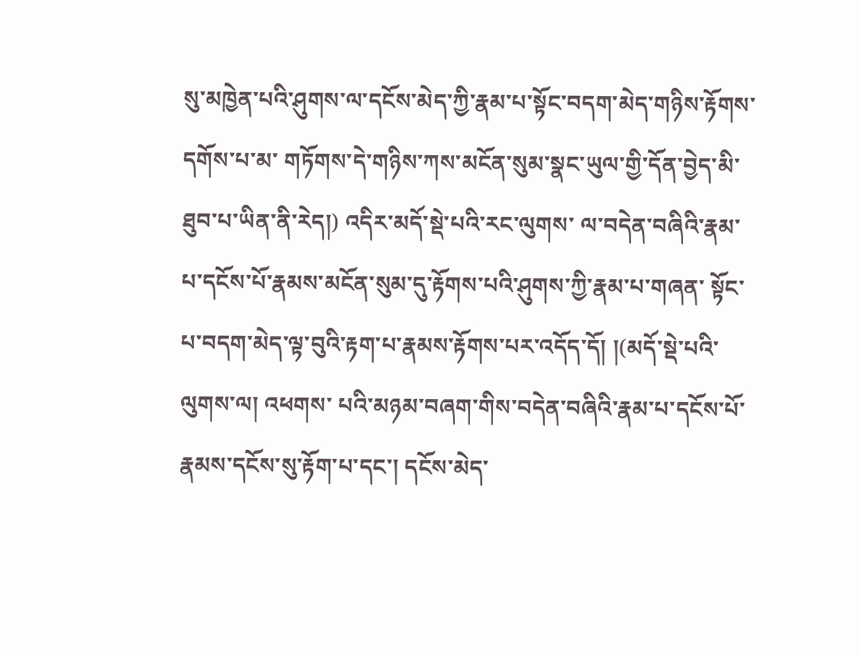སུ་མཁྱེན་པའི་ཤུགས་ལ་དངོས་མེད་ཀྱི་རྣམ་པ་སྟོང་བདག་མེད་གཉིས་རྟོགས་དགོས་པ་མ་ གཏོགས་དེ་གཉིས་ཀས་མངོན་སུམ་སྣང་ཡུལ་གྱི་དོན་བྱེད་མི་ཐུབ་པ་ཡིན་ནི་རེད།) འདིར་མདོ་སྡེ་པའི་རང་ལུགས་ ལ་བདེན་བཞིའི་རྣམ་པ་དངོས་པོ་རྣམས་མངོན་སུམ་དུ་རྟོགས་པའི་ཤུགས་ཀྱི་རྣམ་པ་གཞན་ སྟོང་པ་བདག་མེད་ལྟ་བུའི་རྟག་པ་རྣམས་རྟོགས་པར་འདོད་དོ། །(མདོ་སྡེ་པའི་ལུགས་ལ། འཕགས་ པའི་མཉམ་བཞག་གིས་བདེན་བཞིའི་རྣམ་པ་དངོས་པོ་རྣམས་དངོས་སུ་རྟོག་པ་དང་། དངོས་མེད་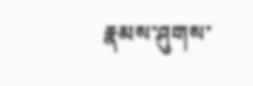རྣམས་ཤུགས་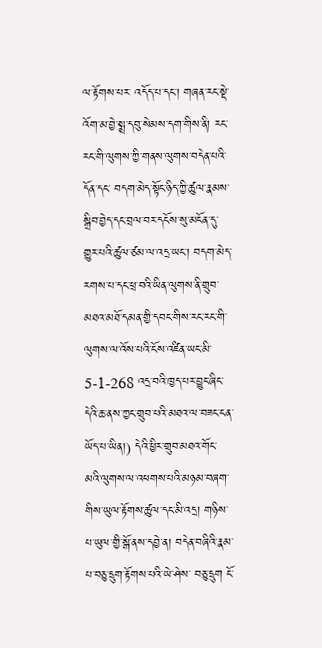ལ་རྟོགས་པར་ འདོད་པ་དང་། གཞན་རང་སྡེ་འོག་མ་བྱེ་སྨྲ་དབུ་སེམས་དག་གིས་ནི། རང་རང་གི་ལུགས་ཀྱི་གནས་ལུགས་བདེན་པའི་དོན་དང་ བདག་མེད་སྟོང་ཉིད་ཀྱི་ཚུལ་རྣམས་སྒྲིབ་བྱེད་དང་བྲལ་བར་དངོས་སུ་མངོན་དུ་གྱུར་པའི་ཚུལ་ཙམ་ལ་འདྲ་ཡང་། བདག་མེད་ རགས་པ་དང་ཕྲ་བའི་ཡིན་ལུགས་ནི་གྲུབ་མཐའ་མཐོ་དམན་གྱི་དབང་གིས་རང་རང་གི་ལུགས་ལ་འོས་པའི་ངོས་འཛིན་ཡང་མི་ 5-1-268 འདྲ་བའི་ཁྱད་པར་བྱུང་ཞིང་དེའི་ཆ་ནས་ཀྱང་གྲུབ་པའི་མཐའ་ལ་བཟང་ངན་ཡོད་པ་ཡིན།) དེའི་ཕྱིར་གྲུབ་མཐའ་གོང་ མའི་ལུགས་ལ་འཕགས་པའི་མཉམ་བཞག་གིས་ཡུལ་རྟོགས་ཚུལ་དང་མི་འདྲ། གཉིས་པ་ཡུལ་གྱི་སྒོ་ནས་དབྱེ་ན། བདེན་བཞིའི་རྣམ་པ་བཅུ་དྲུག་རྟོགས་པའི་ཡེ་ཤེས་ བཅུ་དྲུག ངོ་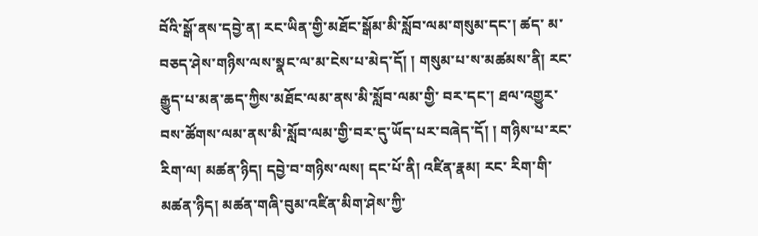བོའི་སྒོ་ནས་དབྱེ་ན། རང་ཡིན་གྱི་མཐོང་སྒོམ་མི་སློབ་ལམ་གསུམ་དང་། ཚད་ མ་བཅད་ཤེས་གཉིས་ལས་སྣང་ལ་མ་ངེས་པ་མེད་དོ། ། གསུམ་པ་ས་མཚམས་ནི། རང་རྒྱུད་པ་མན་ཆད་ཀྱིས་མཐོང་ལམ་ནས་མི་སློབ་ལམ་གྱི་ བར་དང་། ཐལ་འགྱུར་བས་ཚོགས་ལམ་ནས་མི་སློབ་ལམ་གྱི་བར་དུ་ཡོད་པར་བཞེད་དོ། ། གཉིས་པ་རང་རིག་ལ། མཚན་ཉིད། དབྱེ་བ་གཉིས་ལས། དང་པོ་ནི། འཛིན་རྣམ། རང་ རིག་གི་མཚན་ཉིད། མཚན་གཞི་བུམ་འཛིན་མིག་ཤེས་ཀྱི་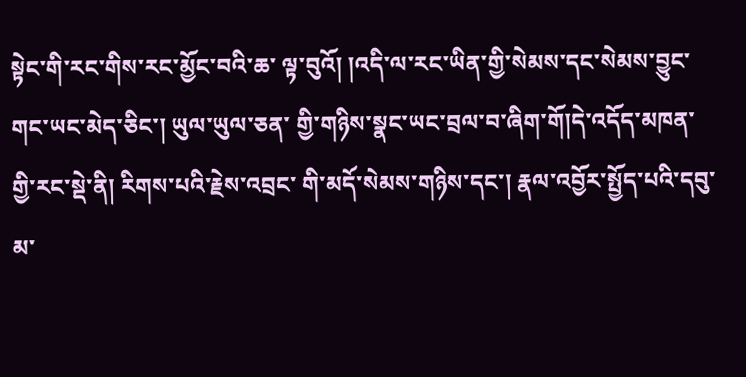སྟེང་གི་རང་གིས་རང་མྱོང་བའི་ཆ་ ལྟ་བུའོ། །འདི་ལ་རང་ཡིན་གྱི་སེམས་དང་སེམས་བྱུང་གང་ཡང་མེད་ཅིང་། ཡུལ་ཡུལ་ཅན་ གྱི་གཉིས་སྣང་ཡང་བྲལ་བ་ཞིག་གོ།དེ་འདོད་མཁན་གྱི་རང་སྡེ་ནི། རིགས་པའི་རྗེས་འབྲང་ གི་མདོ་སེམས་གཉིས་དང་། རྣལ་འབྱོར་སྤྱོད་པའི་དབུ་མ་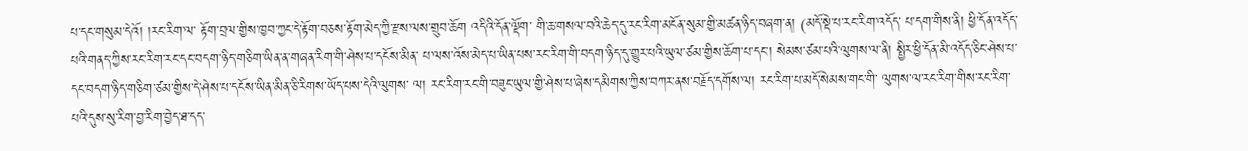པ་དང་གསུམ་དེའོ། །རང་རིག་ལ་ རྟོག་བྲལ་གྱིས་ཁྱབ་ཀྱང་དེ་རྟོག་བཅས་རྟོག་མེད་ཀྱི་རྫས་ལས་གྲུབ་ཆོག འདིའི་དོན་ལྡོག་ གི་ཆ་གསལ་བའི་ཆེད་དུ་རང་རིག་མངོན་སུམ་གྱི་མཚན་ཉིད་བཞག་ན། (མདོ་སྡེ་པ་རང་རིག་འདོད་ པ་དག་གིས་ནི། ཕྱི་དོན་འདོད་པའི་གནད་ཀྱིས་རང་རིག་རང་དང་བདག་ཉིད་གཅིག་ཡིན་ན་གཞན་རིག་གི་ཤེས་པ་དངོས་མིན་ པ་ལས་འོས་མེད་པ་ཡིན་པས་རང་རིག་གི་བདག་ཉིད་དུ་གྱུར་པའི་ཡུལ་ཙམ་གྱིས་ཆོག་པ་དང་། སེམས་ཙམ་པའི་ལུགས་ལ་ནི། སྤྱིར་ཕྱི་དོན་མི་འདོད་ཅིང་ཤེས་པ་དང་བདག་ཉིད་གཅིག་ཙམ་གྱིས་དེ་ཤེས་པ་དངོས་ཡིན་མིན་ཅི་རིགས་ཡོད་པས་དེའི་ལུགས་ ལ། རང་རིག་རང་གི་བཟུང་ཡུལ་གྱི་ཤེས་པ་ཞེས་དམིགས་ཀྱིས་བཀར་ནས་བརྗོད་དགོས་ལ། རང་རིག་པ་མདོ་སེམས་གང་གི་ ལུགས་ལ་རང་རིག་གིས་རང་རིག་པའི་དུས་སུ་རིག་བྱ་རིག་བྱེད་ཐ་དད་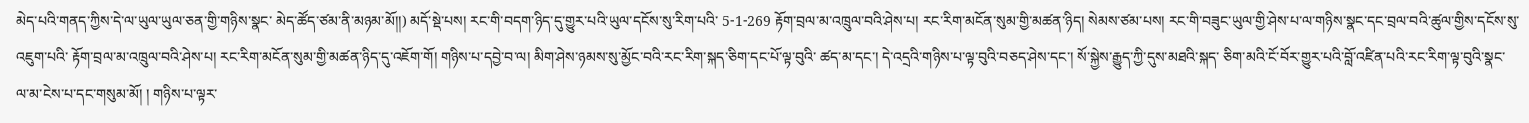མེད་པའི་གནད་ཀྱིས་དེ་ལ་ཡུལ་ཡུལ་ཅན་གྱི་གཉིས་སྣང་ མེད་ཚོད་ཙམ་ནི་མཉམ་མོ།།) མདོ་སྡེ་པས། རང་གི་བདག་ཉིད་དུ་གྱུར་པའི་ཡུལ་དངོས་སུ་རིག་པའི་ 5-1-269 རྟོག་བྲལ་མ་འཁྲུལ་བའི་ཤེས་པ། རང་རིག་མངོན་སུམ་གྱི་མཚན་ཉིད། སེམས་ཙམ་པས། རང་གི་བཟུང་ཡུལ་གྱི་ཤེས་པ་ལ་གཉིས་སྣང་དང་བྲལ་བའི་ཚུལ་གྱིས་དངོས་སུ་འཇུག་པའི་ རྟོག་བྲལ་མ་འཁྲུལ་བའི་ཤེས་པ། རང་རིག་མངོན་སུམ་གྱི་མཚན་ཉིད་དུ་འཇོག་གོ། གཉིས་པ་དབྱེ་བ་ལ། མིག་ཤེས་ཉམས་སུ་མྱོང་བའི་རང་རིག་སྐད་ཅིག་དང་པོ་ལྟ་བུའི་ ཚད་མ་དང་། དེ་འདྲའི་གཉིས་པ་ལྟ་བུའི་བཅད་ཤེས་དང་། སོ་སྐྱེས་རྒྱུད་ཀྱི་དུས་མཐའི་སྐད་ ཅིག་མའི་ངོ་བོར་གྱུར་པའི་བློ་འཛིན་པའི་རང་རིག་ལྟ་བུའི་སྣང་ལ་མ་ངེས་པ་དང་གསུམ་མོ། ། གཉིས་པ་ལྟར་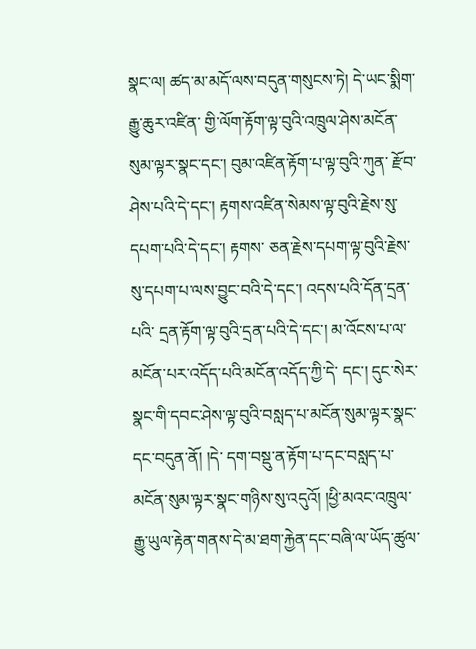སྣང་ལ། ཚད་མ་མདོ་ལས་བདུན་གསུངས་ཏེ། དེ་ཡང་སྨིག་རྒྱུ་ཆུར་འཛིན་ གྱི་ལོག་རྟོག་ལྟ་བུའི་འཁྲུལ་ཤེས་མངོན་སུམ་ལྟར་སྣང་དང་། བུམ་འཛིན་རྟོག་པ་ལྟ་བུའི་ཀུན་ རྫོབ་ཤེས་པའི་དེ་དང་། རྟགས་འཛིན་སེམས་ལྟ་བུའི་རྗེས་སུ་དཔག་པའི་དེ་དང་། རྟགས་ ཅན་རྗེས་དཔག་ལྟ་བུའི་རྗེས་སུ་དཔག་པ་ལས་བྱུང་བའི་དེ་དང་། འདས་པའི་དོན་དྲན་པའི་ དྲན་རྟོག་ལྟ་བུའི་དྲན་པའི་དེ་དང་། མ་འོངས་པ་ལ་མངོན་པར་འདོད་པའི་མངོན་འདོད་ཀྱི་དེ་ དང་། དུང་སེར་སྣང་གི་དབང་ཤེས་ལྟ་བུའི་བསླད་པ་མངོན་སུམ་ལྟར་སྣང་དང་བདུན་ནོ། །དེ་ དག་བསྡུ་ན་རྟོག་པ་དང་བསླད་པ་མངོན་སུམ་ལྟར་སྣང་གཉིས་སུ་འདུའོ། །ཕྱི་མའང་འཁྲུལ་ རྒྱུ་ཡུལ་རྟེན་གནས་དེ་མ་ཐག་རྐྱེན་དང་བཞི་ལ་ཡོད་ཚུལ་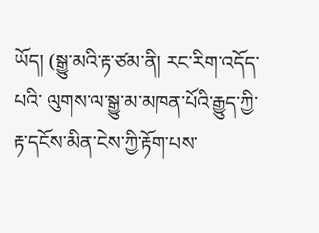ཡོད། (སྒྱུ་མའི་རྟ་ཙམ་ནི། རང་རིག་འདོད་པའི་ ལུགས་ལ་སྒྱུ་མ་མཁན་པོའི་རྒྱུད་ཀྱི་རྟ་དངོས་མིན་ངེས་ཀྱི་རྟོག་པས་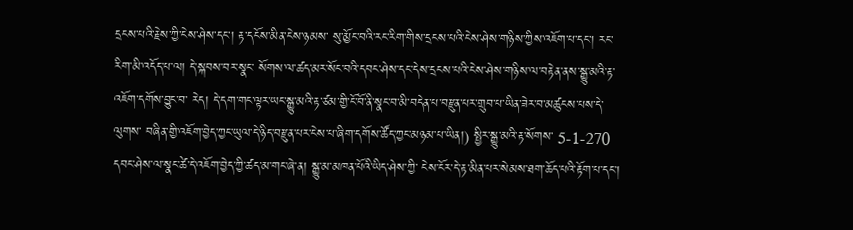དྲངས་པའི་རྗེས་ཀྱི་ངེས་ཤེས་དང་། རྟ་དངོས་མིན་ངེས་ཉམས་ སུ་མྱོང་བའི་རང་རིག་གིས་དྲངས་པའི་ངེས་ཤེས་གཉིས་ཀྱིས་འཇོག་པ་དང་། རང་རིག་མི་འདོད་པ་ལ། དེ་སྐབས་བར་སྣང་ སོགས་ལ་ཚད་མར་སོང་བའི་དབང་ཤེས་དང་དེས་དྲངས་པའི་ངེས་ཤེས་གཉིས་ལ་བརྟེན་ནས་སྒྱུ་མའི་རྟ་འཇོག་དགོས་བྱུང་བ་ རེད། དེ་དག་གང་ལྟར་ཡང་སྒྱུ་མའི་རྟ་ཙམ་གྱི་ངོ་བོ་ནི་སྣང་བ་མི་བདེན་པ་བརྫུན་པར་གྲུབ་པ་ཡིན་ཟེར་བ་མཚུངས་པས་དེ་ལུགས་ བཞིན་གྱི་འཇོག་བྱེད་ཀྱང་ཡུལ་དེ་ཉིད་བརྫུན་པར་ངེས་པ་ཞིག་དགོས་ཚོད་ཀྱང་མཉམ་པ་ཡིན།) སྤྱིར་སྒྱུ་མའི་རྟ་སོགས་ 5-1-270 དབང་ཤེས་ལ་སྣང་ཚེ་དེ་འཇོག་བྱེད་ཀྱི་ཚད་མ་གང་ཞེ་ན། སྒྱུ་མ་མཁན་པོའི་ཡིད་ཤེས་ཀྱི་ ངེས་ངོར་དེ་རྟ་མིན་པར་སེམས་ཐག་ཆོད་པའི་རྟོག་པ་དང་།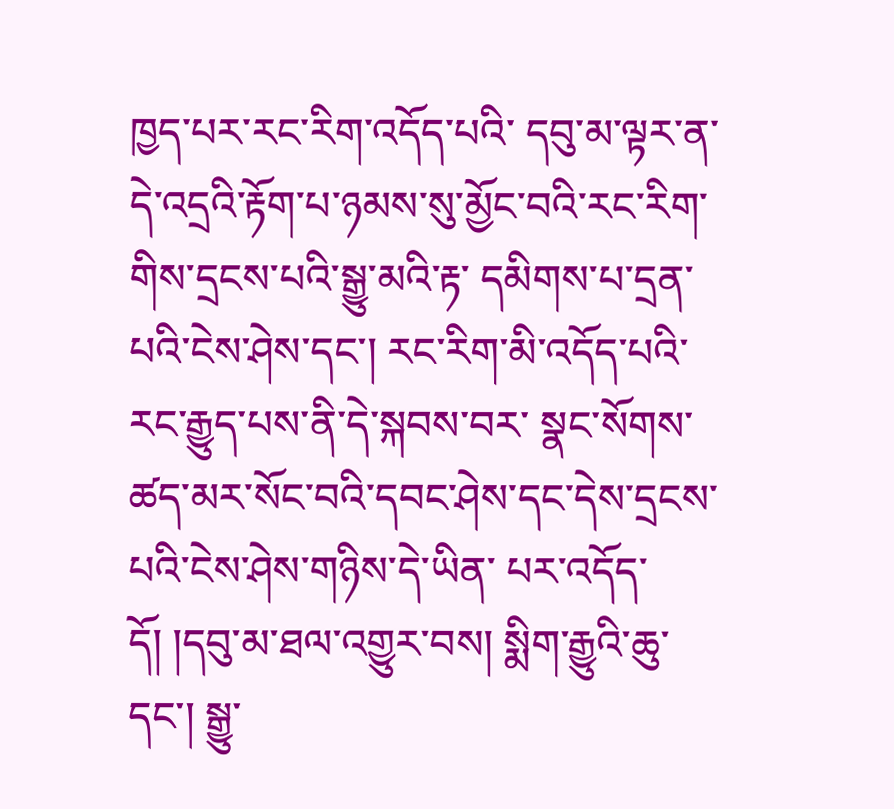ཁྱད་པར་རང་རིག་འདོད་པའི་ དབུ་མ་ལྟར་ན་དེ་འདྲའི་རྟོག་པ་ཉམས་སུ་མྱོང་བའི་རང་རིག་གིས་དྲངས་པའི་སྒྱུ་མའི་རྟ་ དམིགས་པ་དྲན་པའི་ངེས་ཤེས་དང་། རང་རིག་མི་འདོད་པའི་རང་རྒྱུད་པས་ནི་དེ་སྐབས་བར་ སྣང་སོགས་ཚད་མར་སོང་བའི་དབང་ཤེས་དང་དེས་དྲངས་པའི་ངེས་ཤེས་གཉིས་དེ་ཡིན་ པར་འདོད་དོ། །དབུ་མ་ཐལ་འགྱུར་བས། སྨིག་རྒྱུའི་ཆུ་དང་། སྒྱུ་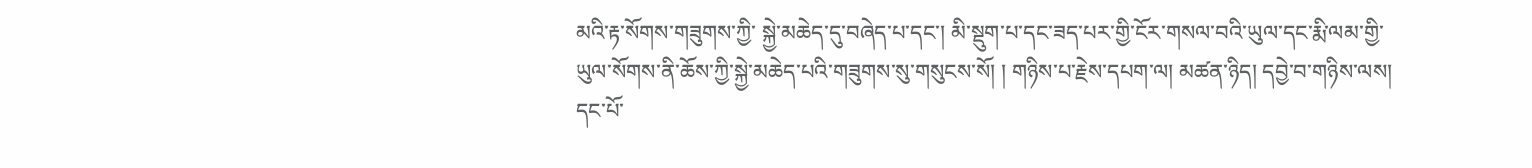མའི་རྟ་སོགས་གཟུགས་ཀྱི་ སྐྱེ་མཆེད་དུ་བཞེད་པ་དང་། མི་སྡུག་པ་དང་ཟད་པར་གྱི་ངོར་གསལ་བའི་ཡུལ་དང་རྨི་ལམ་གྱི་ ཡུལ་སོགས་ནི་ཆོས་ཀྱི་སྐྱེ་མཆེད་པའི་གཟུགས་སུ་གསུངས་སོ། ། གཉིས་པ་རྗེས་དཔག་ལ། མཚན་ཉིད། དབྱེ་བ་གཉིས་ལས། དང་པོ་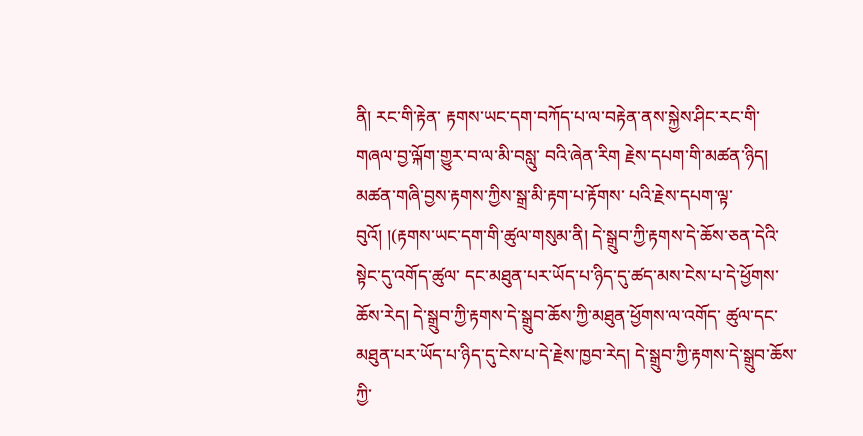ནི། རང་གི་རྟེན་ རྟགས་ཡང་དག་བཀོད་པ་ལ་བརྟེན་ནས་སྐྱེས་ཤིང་རང་གི་གཞལ་བྱ་ལྐོག་གྱུར་བ་ལ་མི་བསླུ་ བའི་ཞེན་རིག རྗེས་དཔག་གི་མཚན་ཉིད། མཚན་གཞི་བྱས་རྟགས་ཀྱིས་སྒྲ་མི་རྟག་པ་རྟོགས་ པའི་རྗེས་དཔག་ལྟ་བུའོ། །(རྟགས་ཡང་དག་གི་ཚུལ་གསུམ་ནི། དེ་སྒྲུབ་ཀྱི་རྟགས་དེ་ཆོས་ཅན་དེའི་སྟེང་དུ་འགོད་ཚུལ་ དང་མཐུན་པར་ཡོད་པ་ཉིད་དུ་ཚད་མས་ངེས་པ་དེ་ཕྱོགས་ཆོས་རེད། དེ་སྒྲུབ་ཀྱི་རྟགས་དེ་སྒྲུབ་ཆོས་ཀྱི་མཐུན་ཕྱོགས་ལ་འགོད་ ཚུལ་དང་མཐུན་པར་ཡོད་པ་ཉིད་དུ་ངེས་པ་དེ་རྗེས་ཁྱབ་རེད། དེ་སྒྲུབ་ཀྱི་རྟགས་དེ་སྒྲུབ་ཆོས་ཀྱི་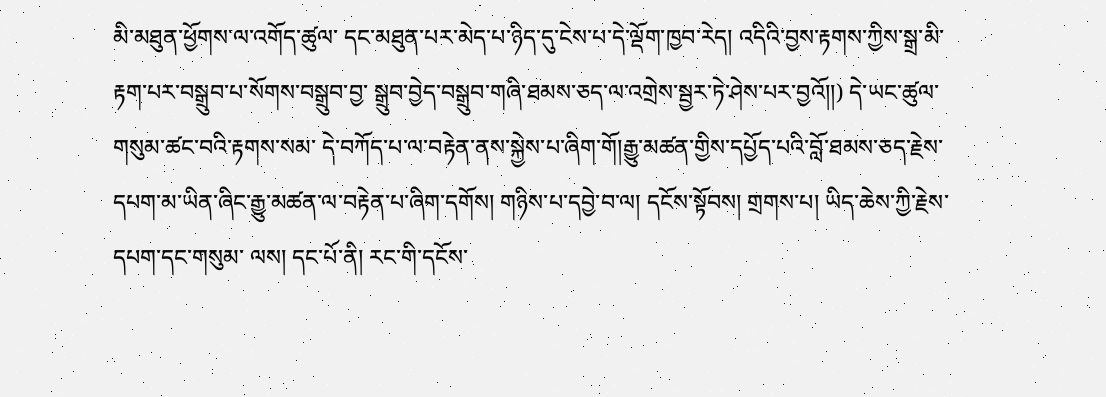མི་མཐུན་ཕྱོགས་ལ་འགོད་ཚུལ་ དང་མཐུན་པར་མེད་པ་ཉིད་དུ་ངེས་པ་དེ་ལྡོག་ཁྱབ་རེད། འདིའི་བྱས་རྟགས་ཀྱིས་སྒྲ་མི་རྟག་པར་བསྒྲུབ་པ་སོགས་བསྒྲུབ་བྱ་ སྒྲུབ་བྱེད་བསྒྲུབ་གཞི་ཐམས་ཅད་ལ་འགྲེས་སྦྱར་ཏེ་ཤེས་པར་བྱའོ།།) དེ་ཡང་ཚུལ་གསུམ་ཚང་བའི་རྟགས་སམ་ དེ་བཀོད་པ་ལ་བརྟེན་ནས་སྐྱེས་པ་ཞིག་གོ།རྒྱུ་མཚན་གྱིས་དཔྱོད་པའི་བློ་ཐམས་ཅད་རྗེས་ དཔག་མ་ཡིན་ཞིང་རྒྱུ་མཚན་ལ་བརྟེན་པ་ཞིག་དགོས། གཉིས་པ་དབྱེ་བ་ལ། དངོས་སྟོབས། གྲགས་པ། ཡིད་ཆེས་ཀྱི་རྗེས་དཔག་དང་གསུམ་ ལས། དང་པོ་ནི། རང་གི་དངོས་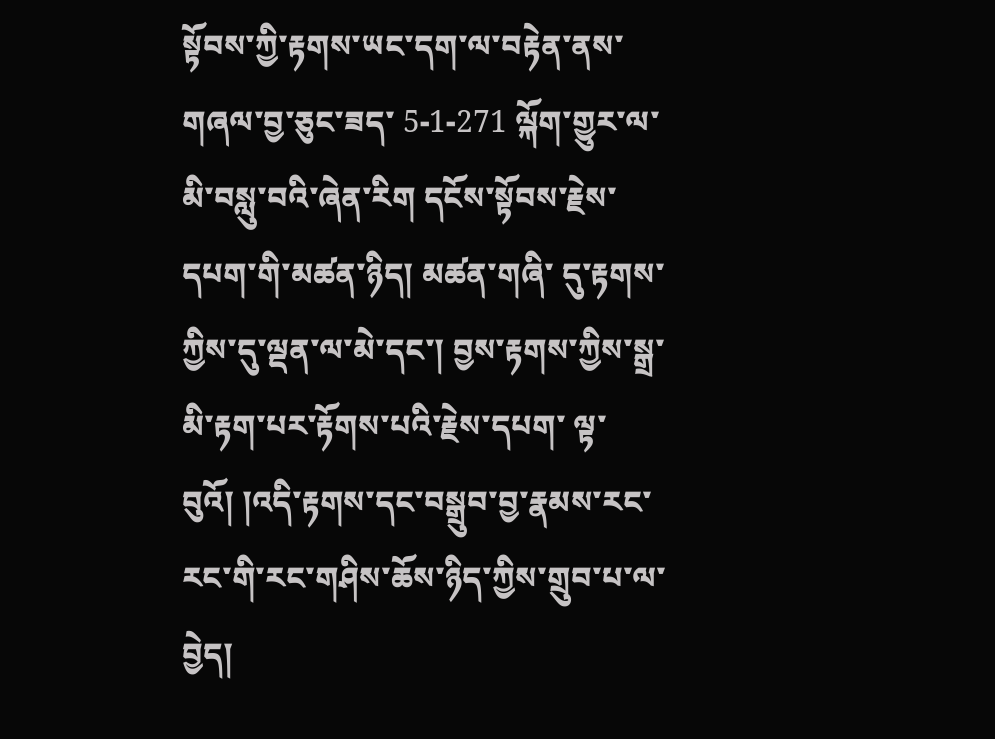སྟོབས་ཀྱི་རྟགས་ཡང་དག་ལ་བརྟེན་ནས་གཞལ་བྱ་ཅུང་ཟད་ 5-1-271 ལྐོག་གྱུར་ལ་མི་བསླུ་བའི་ཞེན་རིག དངོས་སྟོབས་རྗེས་དཔག་གི་མཚན་ཉིད། མཚན་གཞི་ དུ་རྟགས་ཀྱིས་དུ་ལྡན་ལ་མེ་དང་། བྱས་རྟགས་ཀྱིས་སྒྲ་མི་རྟག་པར་རྟོགས་པའི་རྗེས་དཔག་ ལྟ་བུའོ། །འདི་རྟགས་དང་བསྒྲུབ་བྱ་རྣམས་རང་རང་གི་རང་གཤིས་ཆོས་ཉིད་ཀྱིས་གྲུབ་པ་ལ་ བྱེད།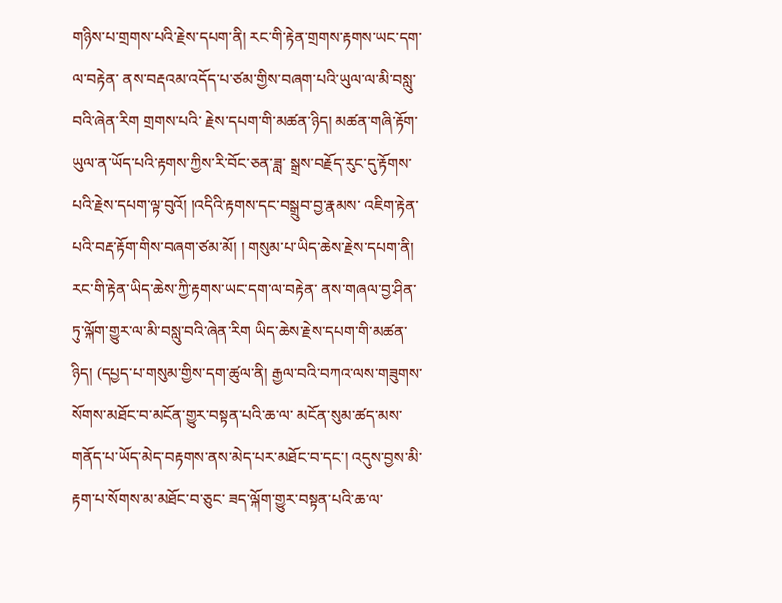གཉིས་པ་གྲགས་པའི་རྗེས་དཔག་ནི། རང་གི་རྟེན་གྲགས་རྟགས་ཡང་དག་ལ་བརྟེན་ ནས་བརྡའམ་འདོད་པ་ཙམ་གྱིས་བཞག་པའི་ཡུལ་ལ་མི་བསླུ་བའི་ཞེན་རིག གྲགས་པའི་ རྗེས་དཔག་གི་མཚན་ཉིད། མཚན་གཞི་རྟོག་ཡུལ་ན་ཡོད་པའི་རྟགས་ཀྱིས་རི་བོང་ཅན་ཟླ་ སྒྲས་བརྗོད་རུང་དུ་རྟོགས་པའི་རྗེས་དཔག་ལྟ་བུའོ། །འདིའི་རྟགས་དང་བསྒྲུབ་བྱ་རྣམས་ འཇིག་རྟེན་པའི་བརྡ་རྟོག་གིས་བཞག་ཙམ་མོ། ། གསུམ་པ་ཡིད་ཆེས་རྗེས་དཔག་ནི། རང་གི་རྟེན་ཡིད་ཆེས་ཀྱི་རྟགས་ཡང་དག་ལ་བརྟེན་ ནས་གཞལ་བྱ་ཤིན་ཏུ་ལྐོག་གྱུར་ལ་མི་བསླུ་བའི་ཞེན་རིག ཡིད་ཆེས་རྗེས་དཔག་གི་མཚན་ ཉིད། (དཔྱད་པ་གསུམ་གྱིས་དག་ཚུལ་ནི། རྒྱལ་བའི་བཀའ་ལས་གཟུགས་སོགས་མཐོང་བ་མངོན་གྱུར་བསྟན་པའི་ཆ་ལ་ མངོན་སུམ་ཚད་མས་གནོད་པ་ཡོད་མེད་བརྟགས་ནས་མེད་པར་མཐོང་བ་དང་། འདུས་བྱས་མི་རྟག་པ་སོགས་མ་མཐོང་བ་ཅུང་ ཟད་ལྐོག་གྱུར་བསྟན་པའི་ཆ་ལ་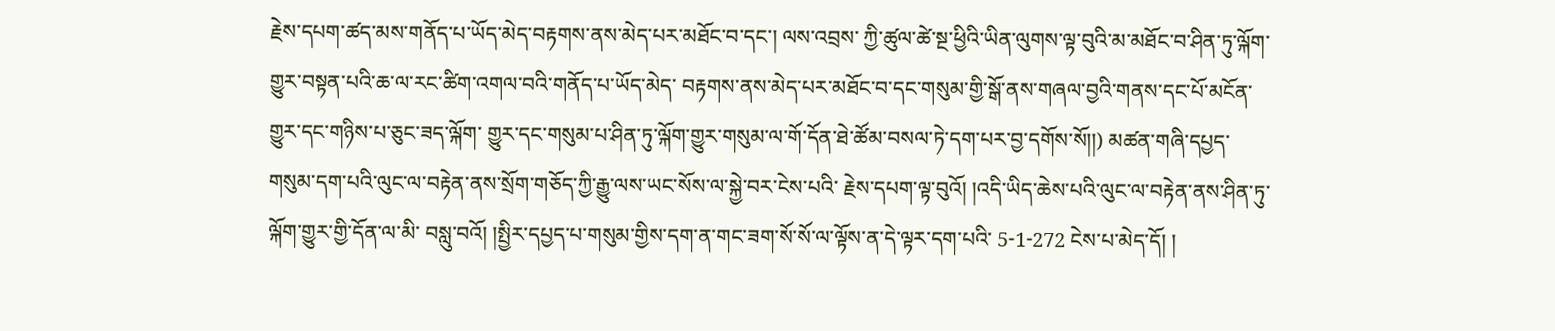རྗེས་དཔག་ཚད་མས་གནོད་པ་ཡོད་མེད་བརྟགས་ནས་མེད་པར་མཐོང་བ་དང་། ལས་འབྲས་ ཀྱི་ཚུལ་ཚེ་སྔ་ཕྱིའི་ཡིན་ལུགས་ལྟ་བུའི་མ་མཐོང་བ་ཤིན་ཏུ་ལྐོག་གྱུར་བསྟན་པའི་ཆ་ལ་རང་ཚིག་འགལ་བའི་གནོད་པ་ཡོད་མེད་ བརྟགས་ནས་མེད་པར་མཐོང་བ་དང་གསུམ་གྱི་སྒོ་ནས་གཞལ་བྱའི་གནས་དང་པོ་མངོན་གྱུར་དང་གཉིས་པ་ཅུང་ཟད་ལྐོག་ གྱུར་དང་གསུམ་པ་ཤིན་ཏུ་ལྐོག་གྱུར་གསུམ་ལ་གོ་དོན་ཐེ་ཚོམ་བསལ་ཏེ་དག་པར་བྱ་དགོས་སོ།།) མཚན་གཞི་དཔྱད་ གསུམ་དག་པའི་ལུང་ལ་བརྟེན་ནས་སྲོག་གཅོད་ཀྱི་རྒྱུ་ལས་ཡང་སོས་ལ་སྐྱེ་བར་ངེས་པའི་ རྗེས་དཔག་ལྟ་བུའོ། །འདི་ཡིད་ཆེས་པའི་ལུང་ལ་བརྟེན་ནས་ཤིན་ཏུ་ལྐོག་གྱུར་གྱི་དོན་ལ་མི་ བསླུ་བའོ། །སྤྱིར་དཔྱད་པ་གསུམ་གྱིས་དག་ན་གང་ཟག་སོ་སོ་ལ་ལྟོས་ན་དེ་ལྟར་དག་པའི་ 5-1-272 ངེས་པ་མེད་དོ། །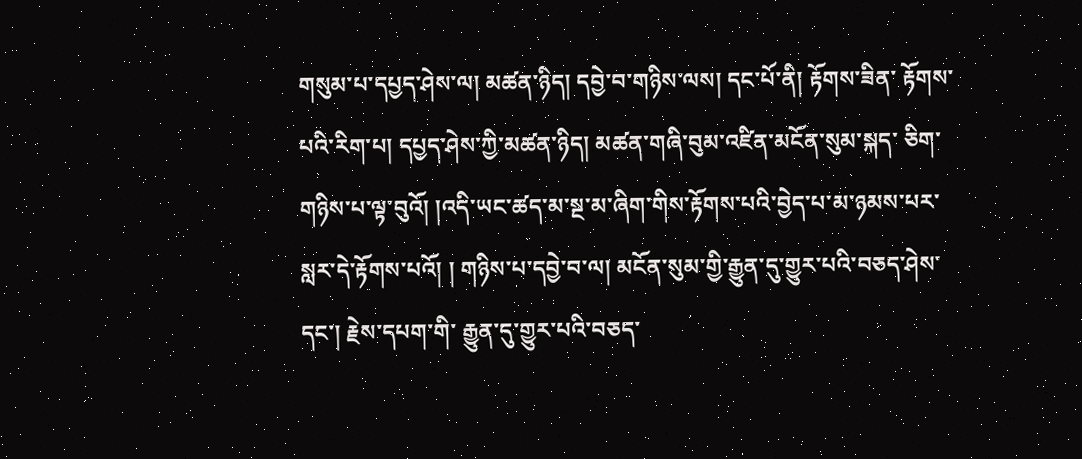གསུམ་པ་དཔྱད་ཤེས་ལ། མཚན་ཉིད། དབྱེ་བ་གཉིས་ལས། དང་པོ་ནི། རྟོགས་ཟིན་ རྟོགས་པའི་རིག་པ། དཔྱད་ཤེས་ཀྱི་མཚན་ཉིད། མཚན་གཞི་བུམ་འཛིན་མངོན་སུམ་སྐད་ ཅིག་གཉིས་པ་ལྟ་བུའོ། །འདི་ཡང་ཚད་མ་སྔ་མ་ཞིག་གིས་རྟོགས་པའི་བྱེད་པ་མ་ཉམས་པར་ སླར་དེ་རྟོགས་པའོ། ། གཉིས་པ་དབྱེ་བ་ལ། མངོན་སུམ་གྱི་རྒྱུན་དུ་གྱུར་པའི་བཅད་ཤེས་དང་། རྗེས་དཔག་གི་ རྒྱུན་དུ་གྱུར་པའི་བཅད་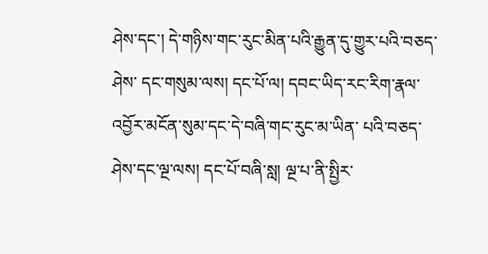ཤེས་དང་། དེ་གཉིས་གང་རུང་མིན་པའི་རྒྱུན་དུ་གྱུར་པའི་བཅད་ཤེས་ དང་གསུམ་ལས། དང་པོ་ལ། དབང་ཡིད་རང་རིག་རྣལ་འབྱོར་མངོན་སུམ་དང་དེ་བཞི་གང་རུང་མ་ཡིན་ པའི་བཅད་ཤེས་དང་ལྔ་ལས། དང་པོ་བཞི་སླ། ལྔ་པ་ནི་སྤྱིར་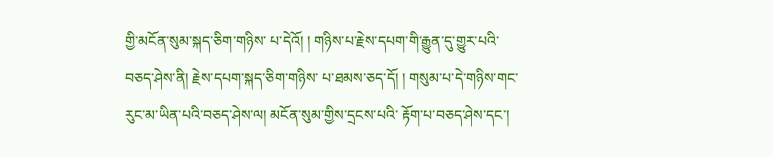གྱི་མངོན་སུམ་སྐད་ཅིག་གཉིས་ པ་དེའོ། ། གཉིས་པ་རྗེས་དཔག་གི་རྒྱུན་དུ་གྱུར་པའི་བཅད་ཤེས་ནི། རྗེས་དཔག་སྐད་ཅིག་གཉིས་ པ་ཐམས་ཅད་དོ། ། གསུམ་པ་དེ་གཉིས་གང་རུང་མ་ཡིན་པའི་བཅད་ཤེས་ལ། མངོན་སུམ་གྱིས་དྲངས་པའི་ རྟོག་པ་བཅད་ཤེས་དང་།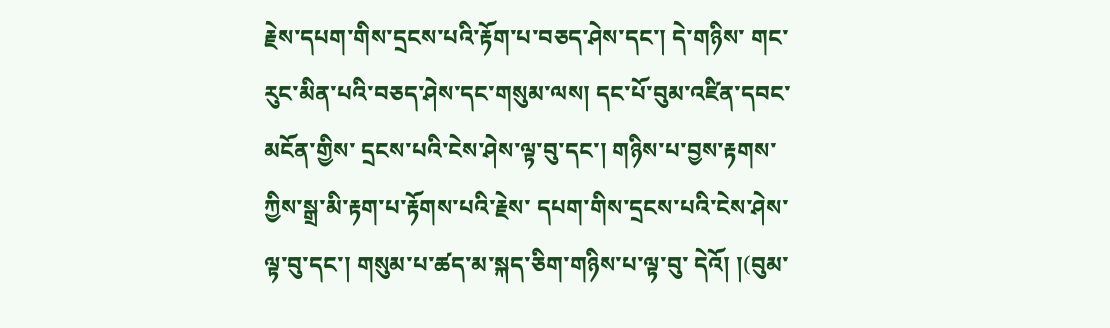རྗེས་དཔག་གིས་དྲངས་པའི་རྟོག་པ་བཅད་ཤེས་དང་། དེ་གཉིས་ གང་རུང་མིན་པའི་བཅད་ཤེས་དང་གསུམ་ལས། དང་པོ་བུམ་འཛིན་དབང་མངོན་གྱིས་ དྲངས་པའི་ངེས་ཤེས་ལྟ་བུ་དང་། གཉིས་པ་བྱས་རྟགས་ཀྱིས་སྒྲ་མི་རྟག་པ་རྟོགས་པའི་རྗེས་ དཔག་གིས་དྲངས་པའི་ངེས་ཤེས་ལྟ་བུ་དང་། གསུམ་པ་ཚད་མ་སྐད་ཅིག་གཉིས་པ་ལྟ་བུ་ དེའོ། །(བུམ་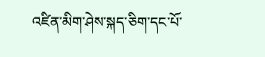འཛིན་མིག་ཤེས་སྐད་ཅིག་དང་པོ་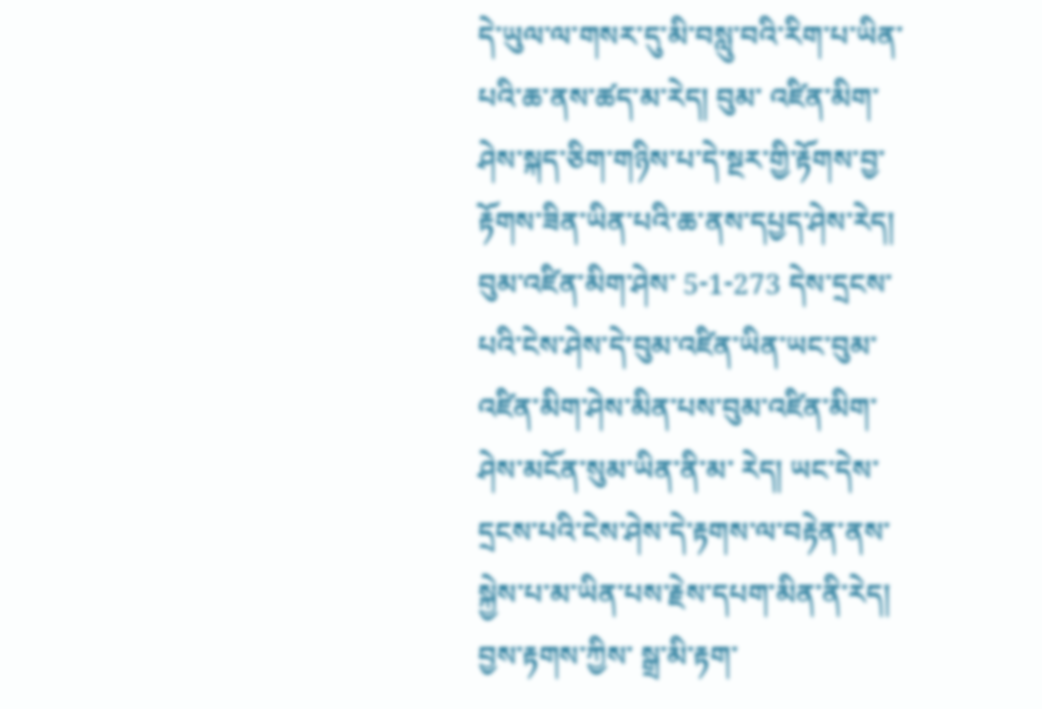དེ་ཡུལ་ལ་གསར་དུ་མི་བསླུ་བའི་རིག་པ་ཡིན་པའི་ཆ་ནས་ཚད་མ་རེད། བུམ་ འཛིན་མིག་ཤེས་སྐད་ཅིག་གཉིས་པ་དེ་སྔར་གྱི་རྟོགས་བྱ་རྟོགས་ཟིན་ཡིན་པའི་ཆ་ནས་དཔྱད་ཤེས་རེད། བུམ་འཛིན་མིག་ཤེས་ 5-1-273 དེས་དྲངས་པའི་ངེས་ཤེས་དེ་བུམ་འཛིན་ཡིན་ཡང་བུམ་འཛིན་མིག་ཤེས་མིན་པས་བུམ་འཛིན་མིག་ཤེས་མངོན་སུམ་ཡིན་ནི་མ་ རེད། ཡང་དེས་དྲངས་པའི་ངེས་ཤེས་དེ་རྟགས་ལ་བརྟེན་ནས་སྐྱེས་པ་མ་ཡིན་པས་རྗེས་དཔག་མིན་ནི་རེད། བྱས་རྟགས་ཀྱིས་ སྒྲ་མི་རྟག་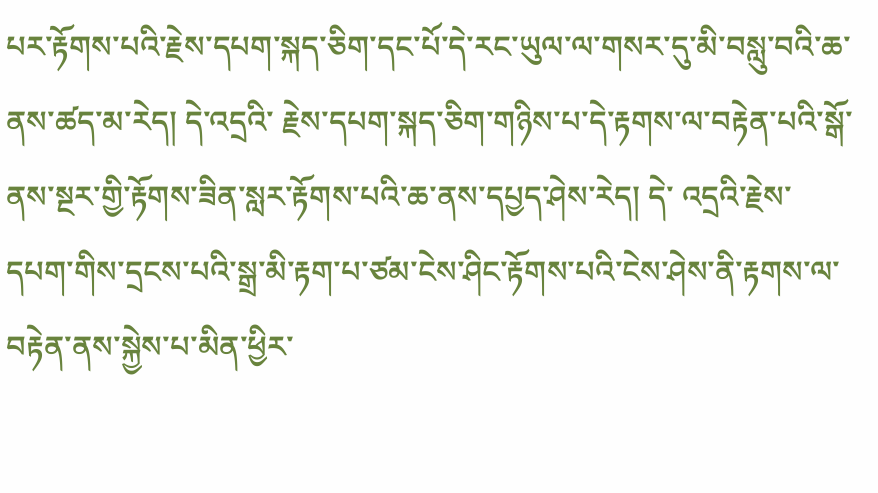པར་རྟོགས་པའི་རྗེས་དཔག་སྐད་ཅིག་དང་པོ་དེ་རང་ཡུལ་ལ་གསར་དུ་མི་བསླུ་བའི་ཆ་ནས་ཚད་མ་རེད། དེ་འདྲའི་ རྗེས་དཔག་སྐད་ཅིག་གཉིས་པ་དེ་རྟགས་ལ་བརྟེན་པའི་སྒོ་ནས་སྔར་གྱི་རྟོགས་ཟིན་སླར་རྟོགས་པའི་ཆ་ནས་དཔྱད་ཤེས་རེད། དེ་ འདྲའི་རྗེས་དཔག་གིས་དྲངས་པའི་སྒྲ་མི་རྟག་པ་ཙམ་ངེས་ཤིང་རྟོགས་པའི་ངེས་ཤེས་ནི་རྟགས་ལ་བརྟེན་ནས་སྐྱེས་པ་མིན་ཕྱིར་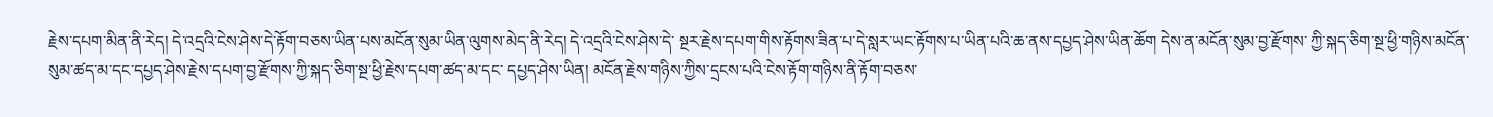རྗེས་དཔག་མིན་ནི་རེད། དེ་འདྲའི་ངེས་ཤེས་དེ་རྟོག་བཅས་ཡིན་པས་མངོན་སུམ་ཡིན་ལུགས་མེད་ནི་རེད། དེ་འདྲའི་ངེས་ཤེས་དེ་ སྔར་རྗེས་དཔག་གིས་རྟོགས་ཟིན་པ་དེ་སླར་ཡང་རྟོགས་པ་ཡིན་པའི་ཆ་ནས་དཔྱད་ཤེས་ཡིན་ཆོག དེས་ན་མངོན་སུམ་བྱ་རྫོགས་ ཀྱི་སྐད་ཅིག་སྔ་ཕྱི་གཉིས་མངོན་སུམ་ཚད་མ་དང་དཔྱད་ཤེས་རྗེས་དཔག་བྱ་རྫོགས་ཀྱི་སྐད་ཅིག་སྔ་ཕྱི་རྗེས་དཔག་ཚད་མ་དང་ དཔྱད་ཤེས་ཡིན། མངོན་རྗེས་གཉིས་ཀྱིས་དྲངས་པའི་ངེས་རྟོག་གཉིས་ནི་རྟོག་བཅས་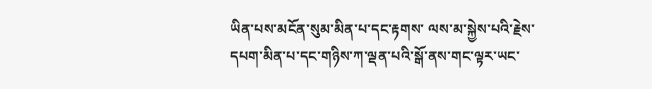ཡིན་པས་མངོན་སུམ་མིན་པ་དང་རྟགས་ ལས་མ་སྐྱེས་པའི་རྗེས་དཔག་མིན་པ་དང་གཉིས་ཀ་ལྡན་པའི་སྒོ་ནས་གང་ལྟར་ཡང་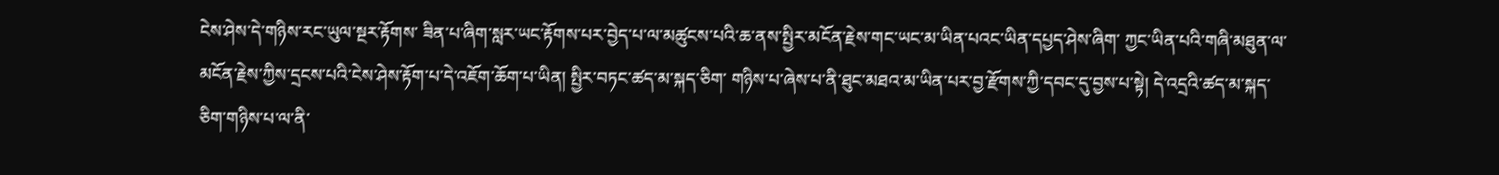ངེས་ཤེས་དེ་གཉིས་རང་ཡུལ་སྔར་རྟོགས་ ཟིན་པ་ཞིག་སླར་ཡང་རྟོགས་པར་བྱེད་པ་ལ་མཚུངས་པའི་ཆ་ནས་སྤྱིར་མངོན་རྗེས་གང་ཡང་མ་ཡིན་པའང་ཡིན་དཔྱད་ཤེས་ཞིག་ ཀྱང་ཡིན་པའི་གཞི་མཐུན་ལ་མངོན་རྗེས་ཀྱིས་དྲངས་པའི་ངེས་ཤེས་རྟོག་པ་དེ་འཇོག་ཆོག་པ་ཡིན། སྤྱིར་བཏང་ཚད་མ་སྐད་ཅིག་ གཉིས་པ་ཞེས་པ་ནི་ཐུང་མཐའ་མ་ཡིན་པར་བྱ་རྫོགས་ཀྱི་དབང་དུ་བྱས་པ་སྟེ། དེ་འདྲའི་ཚད་མ་སྐད་ཅིག་གཉིས་པ་ལ་ནི་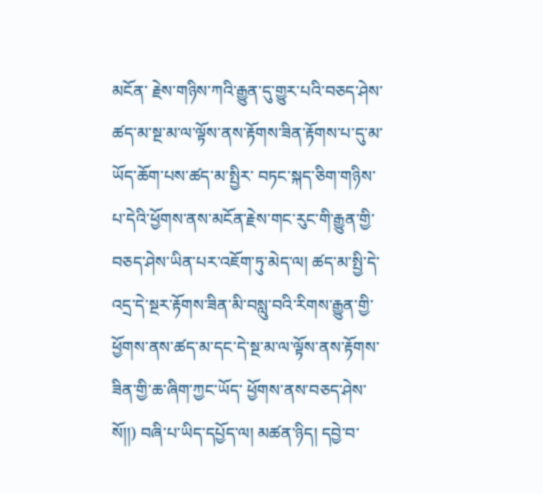མངོན་ རྗེས་གཉིས་ཀའི་རྒྱུན་དུ་གྱུར་པའི་བཅད་ཤེས་ཚད་མ་སྔ་མ་ལ་ལྟོས་ནས་རྟོགས་ཟིན་རྟོགས་པ་དུ་མ་ཡོད་ཆོག་པས་ཚད་མ་སྤྱིར་ བཏང་སྐད་ཅིག་གཉིས་པ་དེའི་ཕྱོགས་ནས་མངོན་རྗེས་གང་རུང་གི་རྒྱུན་གྱི་བཅད་ཤེས་ཡིན་པར་འཇོག་ཏུ་མེད་ལ། ཚད་མ་སྤྱི་དེ་ འདྲ་དེ་སྔར་རྟོགས་ཟིན་མི་བསླུ་བའི་རིགས་རྒྱུན་གྱི་ཕྱོགས་ནས་ཚད་མ་དང་དེ་སྔ་མ་ལ་ལྟོས་ནས་རྟོགས་ཟིན་གྱི་ཆ་ཞིག་ཀྱང་ཡོད་ ཕྱོགས་ནས་བཅད་ཤེས་སོ།།) བཞི་པ་ཡིད་དཔྱོད་ལ། མཚན་ཉིད། དབྱེ་བ་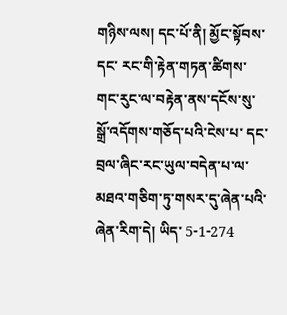གཉིས་ལས། དང་པོ་ནི། མྱོང་སྟོབས་དང་ རང་གི་རྟེན་གཏན་ཚིགས་གང་རུང་ལ་བརྟེན་ནས་དངོས་སུ་སྒྲོ་འདོགས་གཅོད་པའི་ངེས་པ་ དང་བྲལ་ཞིང་རང་ཡུལ་བདེན་པ་ལ་མཐའ་གཅིག་ཏུ་གསར་དུ་ཞེན་པའི་ཞེན་རིག་དེ། ཡིད་ 5-1-274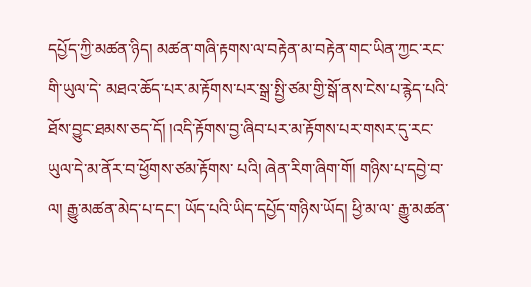དཔྱོད་ཀྱི་མཚན་ཉིད། མཚན་གཞི་རྟགས་ལ་བརྟེན་མ་བརྟེན་གང་ཡིན་ཀྱང་རང་གི་ཡུལ་དེ་ མཐའ་ཆོད་པར་མ་རྟོགས་པར་སྒྲ་སྤྱི་ཙམ་གྱི་སྒོ་ནས་ངེས་པ་རྙེད་པའི་ཐོས་བྱུང་ཐམས་ཅད་དོ། །འདི་རྟོགས་བྱ་ཞིབ་པར་མ་རྟོགས་པར་གསར་དུ་རང་ཡུལ་དེ་མ་ནོར་བ་ཕྱོགས་ཙམ་རྟོགས་ པའི། ཞེན་རིག་ཞིག་གོ། གཉིས་པ་དབྱེ་བ་ལ། རྒྱུ་མཚན་མེད་པ་དང་། ཡོད་པའི་ཡིད་དཔྱོད་གཉིས་ཡོད། ཕྱི་མ་ལ་ རྒྱུ་མཚན་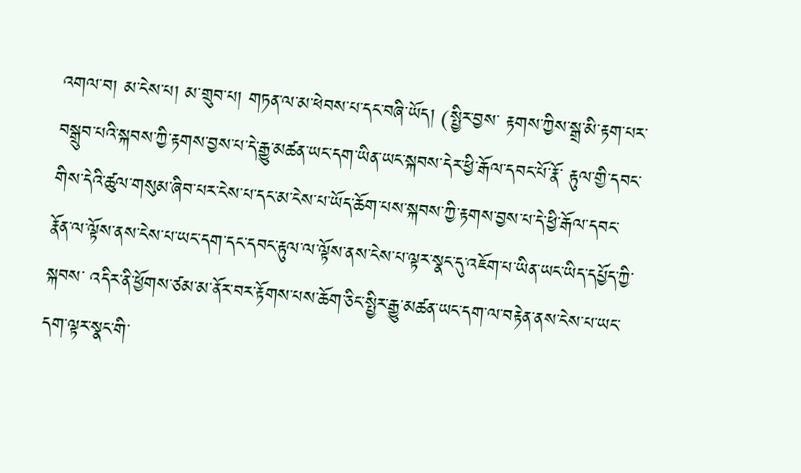འགལ་བ། མ་ངེས་པ། མ་གྲུབ་པ། གཏན་ལ་མ་ཕེབས་པ་དང་བཞི་ཡོད། (སྤྱིར་བྱས་ རྟགས་ཀྱིས་སྒྲ་མི་རྟག་པར་བསྒྲུབ་པའི་སྐབས་ཀྱི་རྟགས་བྱས་པ་དེ་རྒྱུ་མཚན་ཡང་དག་ཡིན་ཡང་སྐབས་དེར་ཕྱི་རྒོལ་དབང་པོ་རྣོ་ རྟུལ་གྱི་དབང་གིས་དེའི་ཚུལ་གསུམ་ཞིབ་པར་ངེས་པ་དང་མ་ངེས་པ་ཡོད་ཆོག་པས་སྐབས་ཀྱི་རྟགས་བྱས་པ་དེ་ཕྱི་རྒོལ་དབང་ རྣོན་ལ་ལྟོས་ནས་ངེས་པ་ཡང་དག་དང་དབང་རྟུལ་ལ་ལྟོས་ནས་ངེས་པ་ལྟར་སྣང་དུ་འཇོག་པ་ཡིན་ཡང་ཡིད་དཔྱོད་ཀྱི་སྐབས་ འདིར་ནི་ཕྱོགས་ཙམ་མ་ནོར་བར་རྟོགས་པས་ཆོག་ཅིང་སྤྱིར་རྒྱུ་མཚན་ཡང་དག་ལ་བརྟེན་ནས་ངེས་པ་ཡང་དག་ལྟར་སྣང་གི་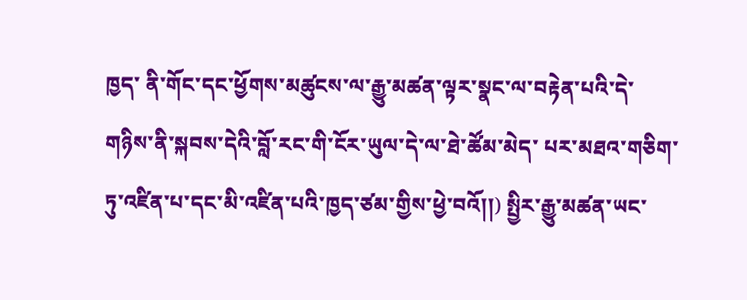ཁྱད་ ནི་གོང་དང་ཕྱོགས་མཚུངས་ལ་རྒྱུ་མཚན་ལྟར་སྣང་ལ་བརྟེན་པའི་དེ་གཉིས་ནི་སྐབས་དེའི་བློ་རང་གི་ངོར་ཡུལ་དེ་ལ་ཐེ་ཚོམ་མེད་ པར་མཐའ་གཅིག་ཏུ་འཛིན་པ་དང་མི་འཛིན་པའི་ཁྱད་ཙམ་གྱིས་ཕྱེ་བའོ།།) སྤྱིར་རྒྱུ་མཚན་ཡང་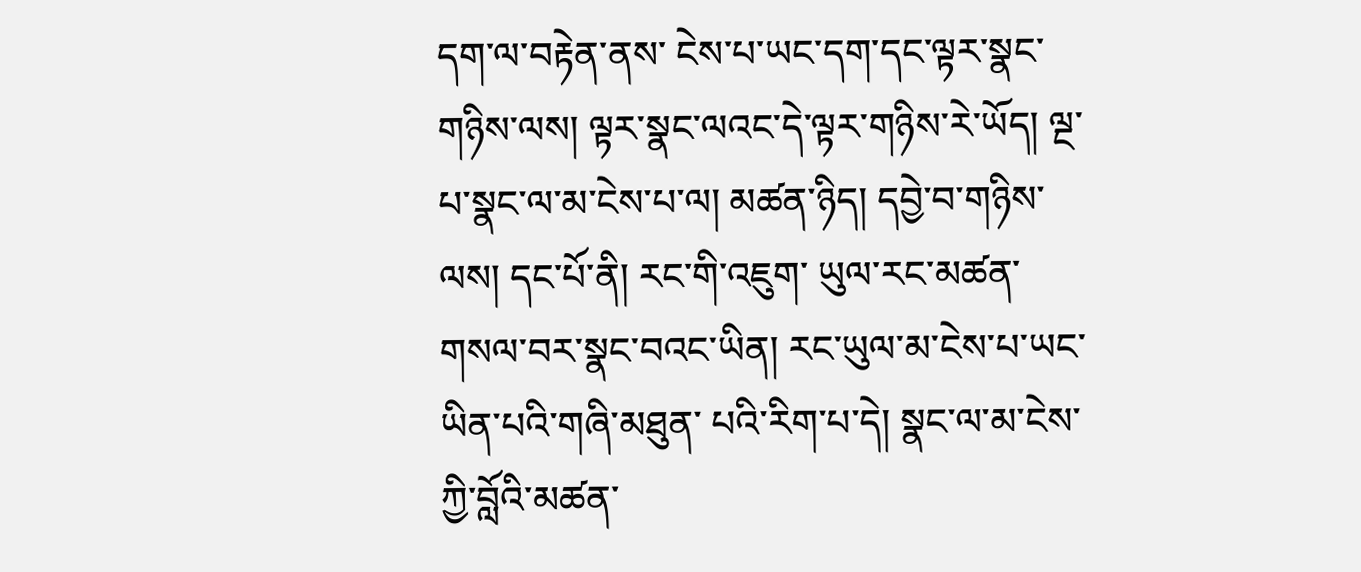དག་ལ་བརྟེན་ནས་ ངེས་པ་ཡང་དག་དང་ལྟར་སྣང་གཉིས་ལས། ལྟར་སྣང་ལའང་དེ་ལྟར་གཉིས་རེ་ཡོད། ལྔ་པ་སྣང་ལ་མ་ངེས་པ་ལ། མཚན་ཉིད། དབྱེ་བ་གཉིས་ལས། དང་པོ་ནི། རང་གི་འཇུག་ ཡུལ་རང་མཚན་གསལ་བར་སྣང་བའང་ཡིན། རང་ཡུལ་མ་ངེས་པ་ཡང་ཡིན་པའི་གཞི་མཐུན་ པའི་རིག་པ་དེ། སྣང་ལ་མ་ངེས་ཀྱི་བློའི་མཚན་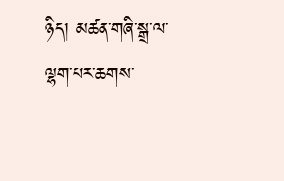ཉིད། མཚན་གཞི་སྒྲ་ལ་ལྷག་པར་ཆགས་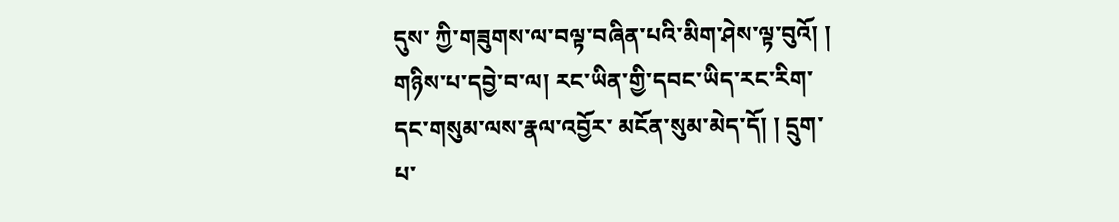དུས་ ཀྱི་གཟུགས་ལ་བལྟ་བཞིན་པའི་མིག་ཤེས་ལྟ་བུའོ། ། གཉིས་པ་དབྱེ་བ་ལ། རང་ཡིན་གྱི་དབང་ཡིད་རང་རིག་དང་གསུམ་ལས་རྣལ་འབྱོར་ མངོན་སུམ་མེད་དོ། ། དྲུག་པ་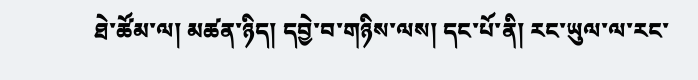ཐེ་ཚོམ་ལ། མཚན་ཉིད། དབྱེ་བ་གཉིས་ལས། དང་པོ་ནི། རང་ཡུལ་ལ་རང་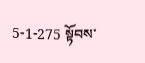5-1-275 སྟོབས་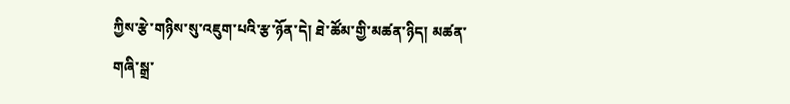ཀྱིས་རྩེ་གཉིས་སུ་འཇུག་པའི་རྩ་ཉོན་དེ། ཐེ་ཚོམ་གྱི་མཚན་ཉིད། མཚན་གཞི་སྒྲ་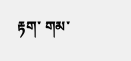རྟག་ གམ་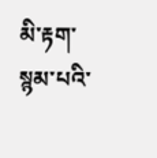མི་རྟག་སྙམ་པའི་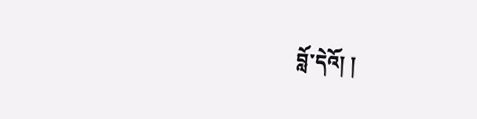བློ་དེའོ། །